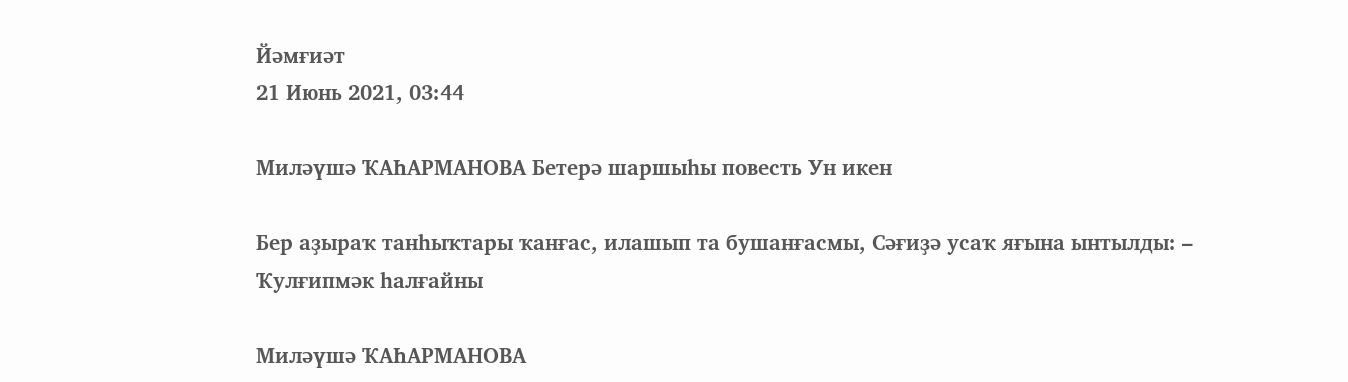Йәмғиәт
21 Июнь 2021, 03:44

Миләүшә ҠАҺАРМАНОВА Бетерә шаршыһы повесть Ун икен

Бер аҙыраҡ танһыҡтары ҡанғас, илашып та бушанғасмы, Сәғиҙә усаҡ яғына ынтылды: – Ҡулғипмәк һалғайны

Миләүшә ҠАҺАРМАНОВА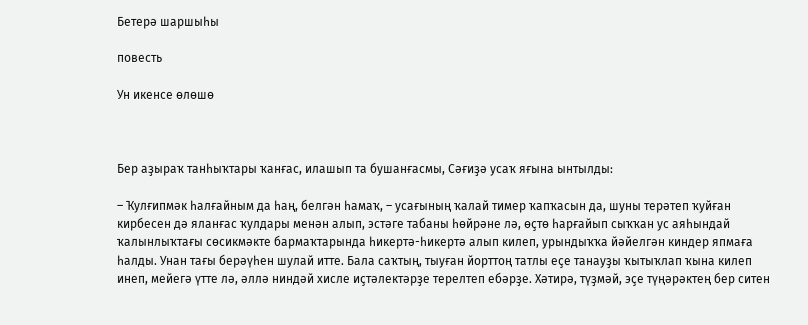Бетерә шаршыһы

повесть

Ун икенсе өлөшө



Бер аҙыраҡ танһыҡтары ҡанғас, илашып та бушанғасмы, Сәғиҙә усаҡ яғына ынтылды:

– Ҡулғипмәк һалғайным да һаң, белгән һамаҡ, – усағының ҡалай тимер ҡапҡасын да, шуны терәтеп ҡуйған кирбесен дә яланғас ҡулдары менән алып, эстәге табаны һөйрәне лә, өҫтө һарғайып сыҡҡан ус аяһындай ҡалынлыҡтағы сөсикмәкте бармаҡтарында һикертә-һикертә алып килеп, урындыҡҡа йәйелгән киндер япмаға һалды. Унан тағы берәүһен шулай итте. Бала саҡтың, тыуған йорттоң татлы еҫе танауҙы ҡытыҡлап ҡына килеп инеп, мейегә үтте лә, әллә ниндәй хисле иҫтәлектәрҙе терелтеп ебәрҙе. Хәтирә, түҙмәй, эҫе түңәрәктең бер ситен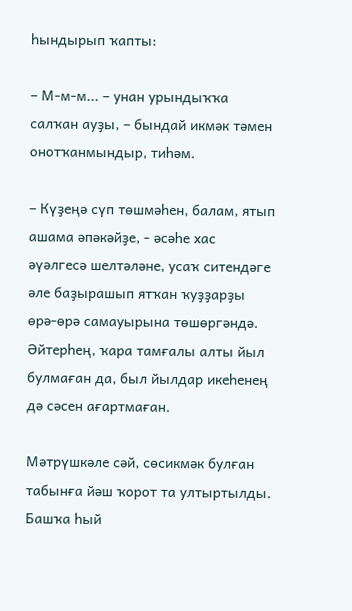һындырып ҡапты:

– М-м-м... – унан урындыҡҡа салҡан ауҙы, – бындай икмәк тәмен онотҡанмындыр, тиһәм.

– Күҙеңә сүп төшмәһен, балам, ятып ашама әпәкәйҙе, - әсәһе хас әүәлгесә шелтәләне, усаҡ ситендәге әле баҙырашып ятҡан ҡуҙҙарҙы өрә-өрә самауырына төшөргәндә. Әйтерһең, ҡара тамғалы алты йыл булмаған да, был йылдар икеһенең дә сәсен ағартмаған.

Мәтрүшкәле сәй, сөсикмәк булған табынға йәш ҡорот та ултыртылды. Башҡа һый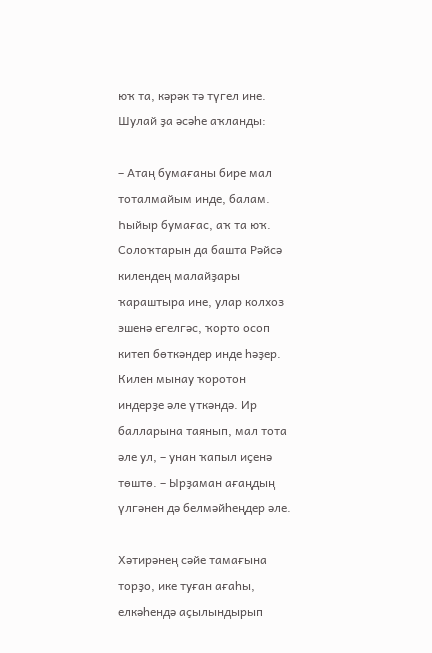юҡ та, кәрәк тә түгел ине. Шулай ҙа әсәһе аҡланды:

– Атаң бумағаны бире мал тоталмайым инде, балам. Һыйыр бумағас, аҡ та юҡ. Солоҡтарын да башта Рәйсә килендең малайҙары ҡараштыра ине, улар колхоз эшенә егелгәс, ҡорто осоп китеп бөткәндер инде һәҙер. Килен мынау ҡоротон индерҙе әле үткәндә. Ир балларына таянып, мал тота әле ул, – унан ҡапыл иҫенә төштө. – Ырҙаман ағаңдың үлгәнен дә белмәйһеңдер әле.

Хәтирәнең сәйе тамағына торҙо, ике туған ағаһы, елкәһендә аҫылындырып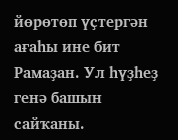йөрөтөп үҫтергән ағаһы ине бит Рамаҙан. Ул һүҙһеҙ генә башын сайҡаны.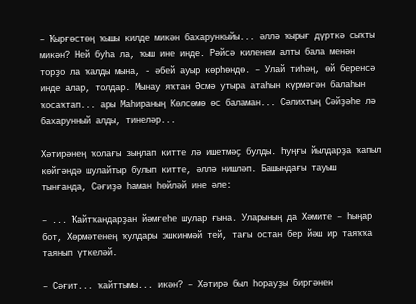– Ҡырғөстөң ҡышы килде микән бахарункыйы... әллә ҡырығ дүрткә сыҡты микән? Ней буһа ла, ҡыш ине инде. Рәйсә киленем алты бала менән торҙо ла ҡалды мына, - әбей ауыр көрһөндө. – Улай тиһәң, өй беренсә инде алар, толдар. Мынау яҡтан Әсмә утыра атаһын күрмәгән балаһын ҡосаҡтап... ары Маһираның Көлсөмө өс баламан... Сәлихтың Сәйҙәһе лә бахарунный алды, тинеләр...

Хәтирәнең ҡолағы зыңлап китте лә ишетмәҫ булды. Һуңғы йылдарҙа ҡапыл көйгәндә шулайтыр булып китте, әллә нишләп. Башындағы тауыш тынғанда, Сәғиҙә һаман һөйләй ине әле:

– ... Ҡайтҡандарҙан йәмғеһе шулар ғына. Уларының да Хәмите – һыңар бот, Хөрмәтенең ҡулдары эшкинмәй тей, тағы остан бер йәш ир таяҡҡа таянып үткеләй.

– Сәғит... ҡайттымы... икән? – Хәтирә был һорауҙы биргәнен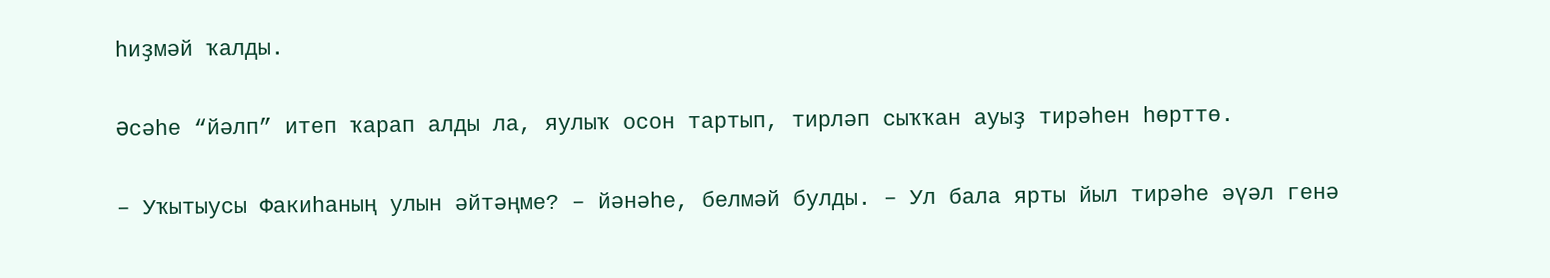һиҙмәй ҡалды.

Әсәһе “йәлп” итеп ҡарап алды ла, яулыҡ осон тартып, тирләп сыҡҡан ауыҙ тирәһен һөрттө.

– Уҡытыусы Факиһаның улын әйтәңме? – йәнәһе, белмәй булды. – Ул бала ярты йыл тирәһе әүәл генә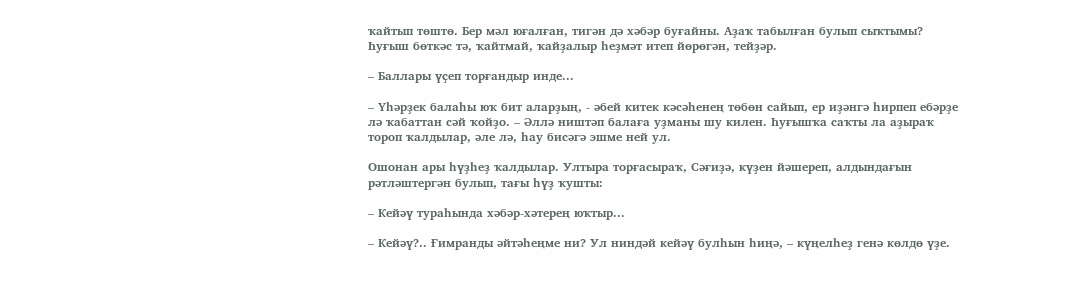ҡайтып төштө. Бер мәл юғалған, тигән дә хәбәр буғайны. Аҙаҡ табылған булып сыҡтымы? Һуғыш бөткәс тә, ҡайтмай, ҡайҙалыр һеҙмәт итеп йөрөгән, тейҙәр.

– Баллары үҫеп торғандыр инде...

– Үһәрҙек балаһы юҡ бит аларҙың, - әбей китек кәсәһенең төбөн сайып, ер иҙәнгә һирпеп ебәрҙе лә ҡабаттан сәй ҡойҙо. – Әллә ништәп балаға уҙманы шу килен. Һуғышҡа саҡты ла аҙыраҡ тороп ҡалдылар, әле лә, һау бисәгә эшме ней ул.

Ошонан ары һүҙһеҙ ҡалдылар. Ултыра торғасыраҡ, Сәғиҙә, күҙен йәшереп, алдындағын рәтләштергән булып, тағы һүҙ ҡушты:

– Кейәү тураһында хәбәр-хәтерең юҡтыр...

– Кейәү?.. Ғимранды әйтәһеңме ни? Ул ниндәй кейәү булһын һиңә, – күңелһеҙ генә көлдө үҙе.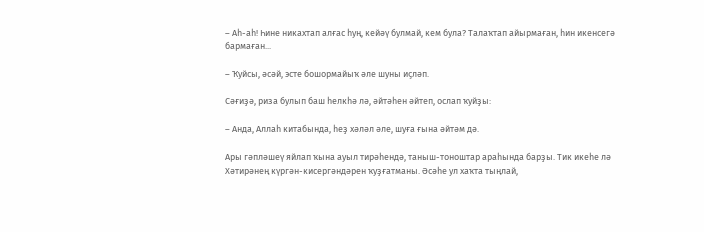– Аһ-аһ! Һине никахтап алғас һуң, кейәү булмай, кем була? Талаҡтап айырмаған, һин икенсегә бармаған...

– Ҡуйсы, әсәй, эсте бошормайыҡ әле шуны иҫләп.

Сәғиҙә, риза булып баш һелкһә лә, әйтәһен әйтеп, ослап ҡуйҙы:

– Анда, Аллаһ китабында, һеҙ хәләл әле, шуға ғына әйтәм дә.

Ары гәпләшеү яйлап ҡына ауыл тирәһендә, таныш-тоноштар араһында барҙы. Тик икеһе лә Хәтирәнең күргән-кисергәндәрен ҡуҙғатманы. Әсәһе ул хаҡта тыңлай,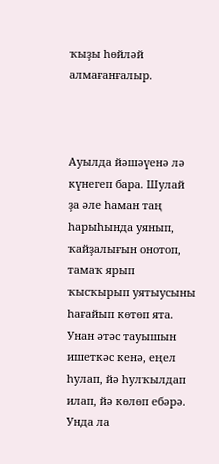ҡыҙы һөйләй алмағанғалыр.



Ауылда йәшәүенә лә күнегеп бара. Шулай ҙа әле һаман таң һарыһында уянып, ҡайҙалығын онотоп, тамаҡ ярып ҡысҡырып уятыусыны һағайып көтөп ята. Унан әтәс тауышын ишеткәс кенә, еңел һулап, йә һулҡылдап илап, йә көлөп ебәрә. Унда ла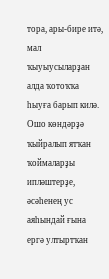тора, ары-бире итә, мал ҡыуыусыларҙан алда ҡотоҡҡа һыуға барып килә. Ошо көндәрҙә ҡыйралып ятҡан ҡоймаларҙы ипләштерҙе, әсәһенең ус аяһындай ғына ергә ултыртҡан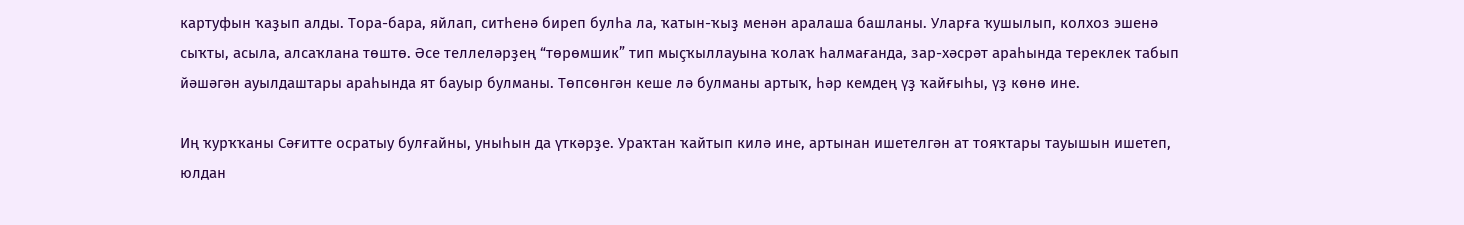картуфын ҡаҙып алды. Тора-бара, яйлап, ситһенә биреп булһа ла, ҡатын-ҡыҙ менән аралаша башланы. Уларға ҡушылып, колхоз эшенә сыҡты, асыла, алсаҡлана төштө. Әсе теллеләрҙең “төрөмшик” тип мыҫҡыллауына ҡолаҡ һалмағанда, зар-хәсрәт араһында тереклек табып йәшәгән ауылдаштары араһында ят бауыр булманы. Төпсөнгән кеше лә булманы артыҡ, һәр кемдең үҙ ҡайғыһы, үҙ көнө ине.

Иң ҡурҡҡаны Сәғитте осратыу булғайны, уныһын да үткәрҙе. Ураҡтан ҡайтып килә ине, артынан ишетелгән ат тояҡтары тауышын ишетеп, юлдан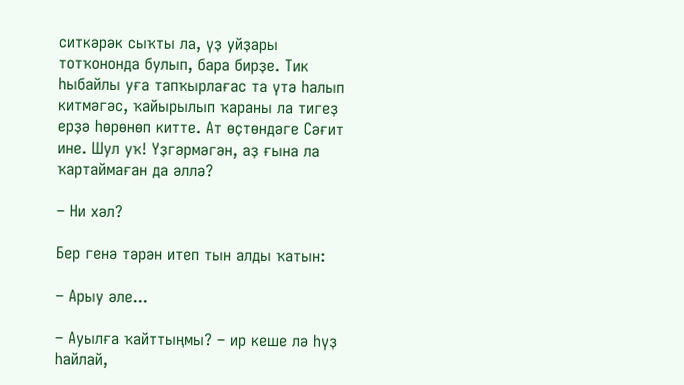ситкәрәк сыҡты ла, үҙ уйҙары тотҡононда булып, бара бирҙе. Тик һыбайлы уға тапҡырлағас та үтә һалып китмәгәс, ҡайырылып ҡараны ла тигеҙ ерҙә һөрөнөп китте. Ат өҫтөндәге Сәғит ине. Шул уҡ! Үҙгәрмәгән, аҙ ғына ла ҡартаймаған да әллә?

– Ни хәл?

Бер генә тәрән итеп тын алды ҡатын:

– Арыу әле...

– Ауылға ҡайттыңмы? – ир кеше лә һүҙ һайлай,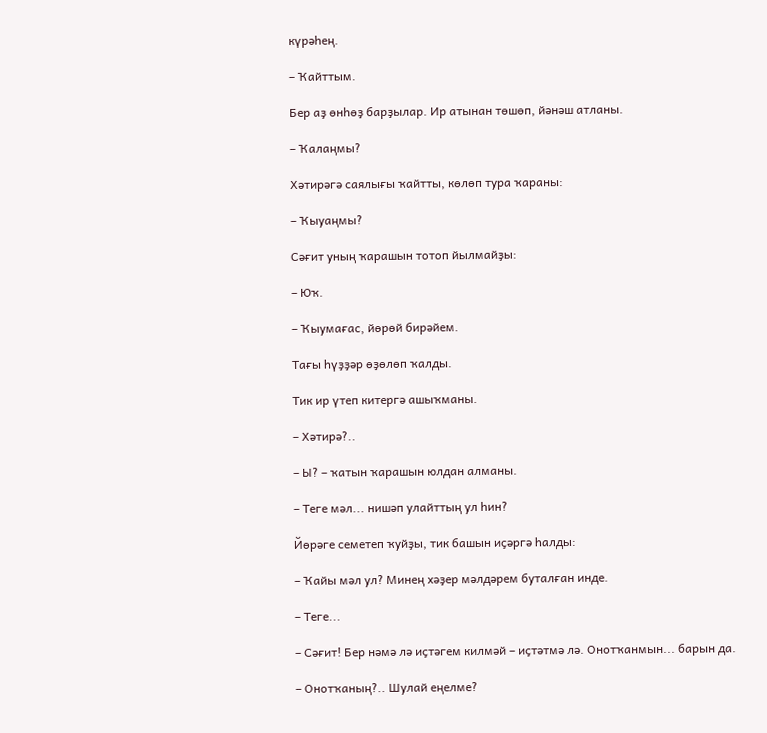күрәһең.

– Ҡайттым.

Бер аҙ өнһөҙ барҙылар. Ир атынан төшөп, йәнәш атланы.

– Ҡалаңмы?

Хәтирәгә саялығы ҡайтты, көлөп тура ҡараны:

– Ҡыуаңмы?

Сәғит уның ҡарашын тотоп йылмайҙы:

– Юҡ.

– Ҡыумағас, йөрөй бирәйем.

Тағы һүҙҙәр өҙөлөп ҡалды.

Тик ир үтеп китергә ашыҡманы.

– Хәтирә?..

– Ы? – ҡатын ҡарашын юлдан алманы.

– Теге мәл... нишәп улайттың ул һин?

Йөрәге семетеп ҡуйҙы, тик башын иҫәргә һалды:

– Ҡайы мәл ул? Минең хәҙер мәлдәрем буталған инде.

– Теге...

– Сәғит! Бер нәмә лә иҫтәгем килмәй – иҫтәтмә лә. Онотҡанмын... барын да.

– Онотҡаның?.. Шулай еңелме?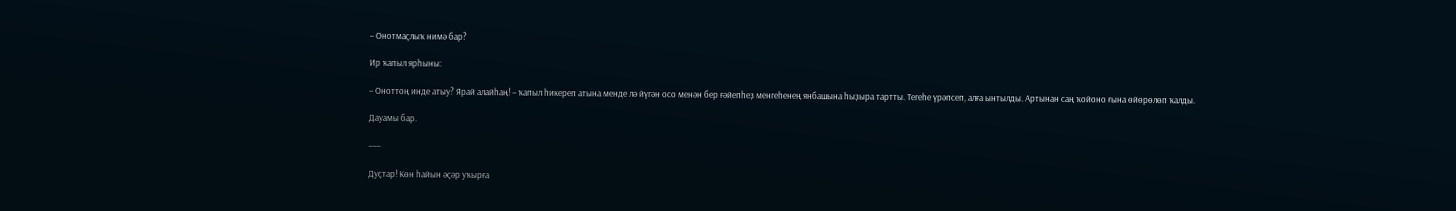– Онотмаҫлыҡ нимә бар?

Ир ҡапыл ярһыны:

– Оноттоң инде атыу? Ярай алайһаң! – ҡапыл һикереп атына менде лә йүгән осо менән бер ғәйепһеҙ менгеһенең янбашына һыҙыра тартты. Тегеһе үрәпсеп, алға ынтылды. Артынан саң ҡойоно ғына өйөрөлөп ҡалды.

Дауамы бар.

–––

Дуҫтар! Көн һайын әҫәр уҡырға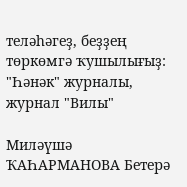теләһәгеҙ, беҙҙең төркөмгә ҡушылығыҙ: "Һәнәк" журналы, журнал "Вилы"

Миләүшә ҠАҺАРМАНОВА Бетерә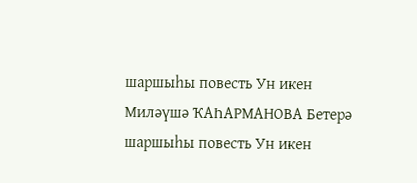шаршыһы повесть Ун икен
Миләүшә ҠАҺАРМАНОВА Бетерә шаршыһы повесть Ун икен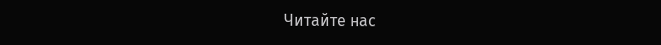Читайте нас